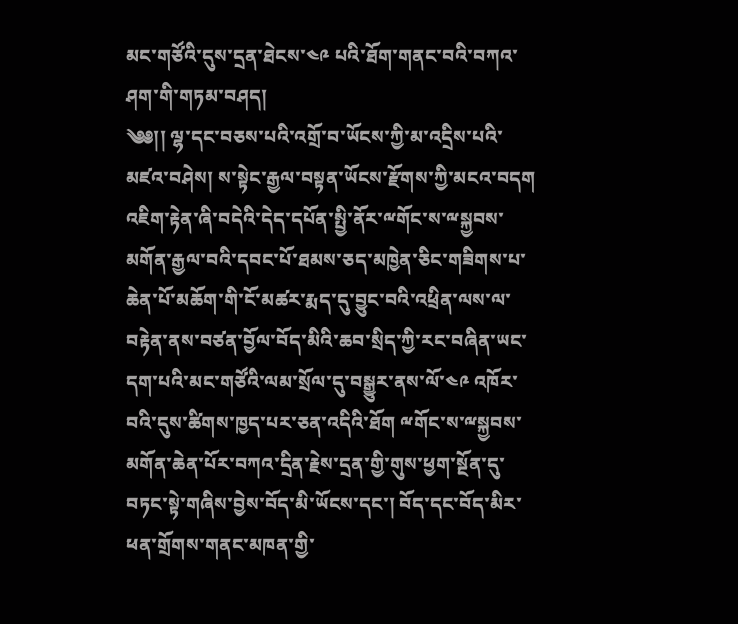མང་གཙོའི་དུས་དྲན་ཐེངས་༤༩ པའི་ཐོག་གནང་བའི་བཀའ་ཤག་གི་གཏམ་བཤད།
༄༅།། ལྷ་དང་བཅས་པའི་འགྲོ་བ་ཡོངས་ཀྱི་མ་འདྲིས་པའི་མཛའ་བཤེས། ས་སྟེང་རྒྱལ་བསྟན་ཡོངས་རྫོགས་ཀྱི་མངའ་བདག འཇིག་རྟེན་ཞི་བདེའི་དེད་དཔོན་སྤྱི་ནོར་ྋགོང་ས་ྋསྐྱབས་མགོན་རྒྱལ་བའི་དབང་པོ་ཐམས་ཅད་མཁྱེན་ཅིང་གཟིགས་པ་ཆེན་པོ་མཆོག་གི་ངོ་མཚར་རྨད་དུ་བྱུང་བའི་འཕྲིན་ལས་ལ་བརྟེན་ནས་བཙན་བྱོལ་བོད་མིའི་ཆབ་སྲིད་ཀྱི་རང་བཞིན་ཡང་དག་པའི་མང་གཙོའི་ལམ་སྲོལ་དུ་བསྒྱུར་ནས་ལོ་༤༩ འཁོར་བའི་དུས་ཚིགས་ཁྱད་པར་ཅན་འདིའི་ཐོག ྋགོང་ས་ྋསྐྱབས་མགོན་ཆེན་པོར་བཀའ་དྲིན་རྗེས་དྲན་གྱི་གུས་ཕྱག་སྔོན་དུ་བཏང་སྟེ་གཞིས་བྱེས་བོད་མི་ཡོངས་དང་། བོད་དང་བོད་མིར་ཕན་གྲོགས་གནང་མཁན་གྱི་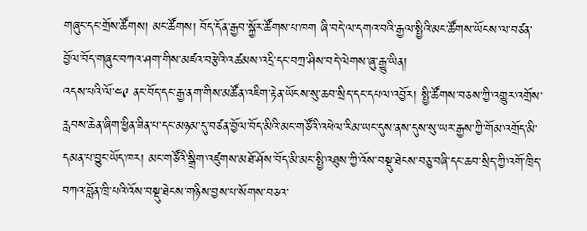གཞུང་དང་གྲོས་ཚོགས། མང་ཚོགས། བོད་དོན་རྒྱབ་སྐྱོར་ཚོགས་པ་ཁག ཞི་བདེ་ལ་དགའ་བའི་རྒྱལ་སྤྱིའི་མང་ཚོགས་ཡོངས་ལ་བཙན་བྱོལ་བོད་གཞུང་བཀའ་ཤག་གིས་མཛའ་བརྩེའི་འཚམས་འདྲི་དང་བཀྲ་ཤིས་བདེ་ལེགས་ཞུ་རྒྱུ་ཡིན།
འདས་པའི་ལོ་༤༩ ནང་བོད་དང་རྒྱ་ནག་གིས་མཚོན་འཇིག་རྟེན་ཡོངས་སུ་ཆབ་སྲིད་དང་དཔལ་འབྱོར། སྤྱི་ཚོགས་བཅས་ཀྱི་འགྱུར་འགྲོས་རླབས་ཆེན་ཞིག་ཕྱིན་ཟིན་པ་དང་མཉམ་དུ་བཙན་བྱོལ་བོད་མིའི་མང་གཙོའི་འཕེལ་རིམ་ཡང་དུས་ནས་དུས་སུ་ཡར་རྒྱས་ཀྱི་གོམ་འགྲོད་མི་དམན་པ་བྱུང་ཡོད་ཁར། མང་གཙོའི་སྒྲིག་འཛུགས་མཐོ་ཤོས་བོད་མི་མང་སྤྱི་འཐུས་ཀྱི་འོས་བསྡུ་ཐེངས་བཅུ་བཞི་དང་ཆབ་སྲིད་ཀྱི་འགོ་ཁྲིད་བཀའ་བློན་ཁྲི་པའི་འོས་བསྡུ་ཐེངས་གཉིས་བྱས་པ་སོགས་བཅའ་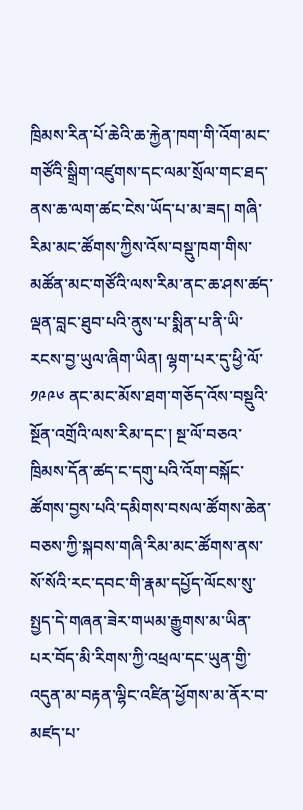ཁྲིམས་རིན་པོ་ཆེའི་ཆ་རྐྱེན་ཁག་གི་འོག་མང་གཙོའི་སྒྲིག་འཛུགས་དང་ལམ་སྲོལ་གང་ཐད་ནས་ཆ་ལག་ཚང་ངེས་ཡོད་པ་མ་ཟད། གཞི་རིམ་མང་ཚོགས་ཀྱིས་འོས་བསྡུ་ཁག་གིས་མཚོན་མང་གཙོའི་ལས་རིམ་ནང་ཆ་ཤས་ཚད་ལྡན་བླང་ཐུབ་པའི་ནུས་པ་སྨིན་པ་ནི་ཡི་རངས་བྱ་ཡུལ་ཞིག་ཡིན། ལྷག་པར་དུ་ཕྱི་ལོ་༡༩༩༦ ནང་མང་མོས་ཐག་གཅོད་འོས་བསྡུའི་སྔོན་འགྲོའི་ལས་རིམ་དང་། སྔ་ལོ་བཅའ་ཁྲིམས་དོན་ཚད་ང་དགུ་པའི་འོག་བསྐོང་ཚོགས་བྱས་པའི་དམིགས་བསལ་ཚོགས་ཆེན་བཅས་ཀྱི་སྐབས་གཞི་རིམ་མང་ཚོགས་ནས་སོ་སོའི་རང་དབང་གི་རྣམ་དཔྱོད་ལོངས་སུ་སྤྱད་དེ་གཞན་ཟེར་གཡམ་རྒྱུགས་མ་ཡིན་པར་བོད་མི་རིགས་ཀྱི་འཕྲལ་དང་ཡུན་གྱི་འདུན་མ་བརྟན་ལྷིང་འཛིན་ཕྱོགས་མ་ནོར་བ་མཛད་པ་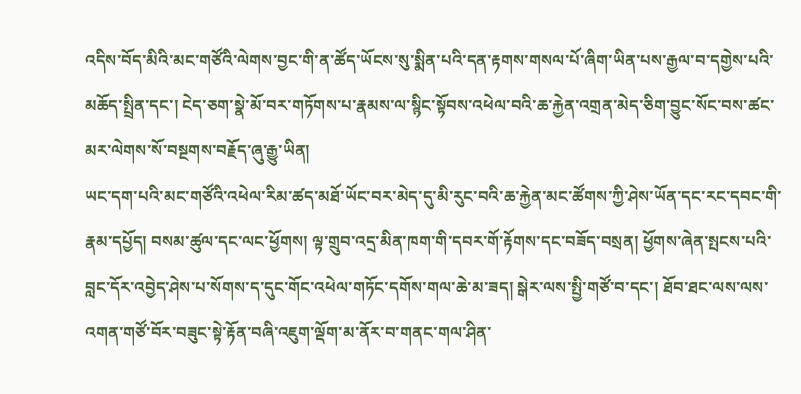འདིས་བོད་མིའི་མང་གཙོའི་ལེགས་བྱང་གི་ན་ཚོད་ཡོངས་སུ་སྨིན་པའི་དན་རྟགས་གསལ་པོ་ཞིག་ཡིན་པས་རྒྱལ་བ་དགྱེས་པའི་མཆོད་སྤྲིན་དང་། ངེད་ཅག་སྣེ་མོ་བར་གཏོགས་པ་རྣམས་ལ་སྙིང་སྟོབས་འཕེལ་བའི་ཆ་རྐྱེན་འགྲན་མེད་ཅིག་བྱུང་སོང་བས་ཚང་མར་ལེགས་སོ་བསྔགས་བརྗོད་ཞུ་རྒྱུ་ཡིན།
ཡང་དག་པའི་མང་གཙོའི་འཕེལ་རིམ་ཚད་མཐོ་ཡོང་བར་མེད་དུ་མི་རུང་བའི་ཆ་རྐྱེན་མང་ཚོགས་ཀྱི་ཤེས་ཡོན་དང་རང་དབང་གི་རྣམ་དཔྱོད། བསམ་ཚུལ་དང་ལང་ཕྱོགས། ལྟ་གྲུབ་འདྲ་མིན་ཁག་གི་དབར་གོ་རྟོགས་དང་བཟོད་བསྲན། ཕྱོགས་ཞེན་སྤངས་པའི་བླང་དོར་འབྱེད་ཤེས་པ་སོགས་ད་དུང་གོང་འཕེལ་གཏོང་དགོས་གལ་ཆེ་མ་ཟད། སྒེར་ལས་སྤྱི་གཙོ་བ་དང་། ཐོབ་ཐང་ལས་ལས་འགན་གཙོ་བོར་བཟུང་སྟེ་རྟོན་བཞི་འཇུག་ལྡོག་མ་ནོར་བ་གནང་གལ་ཤིན་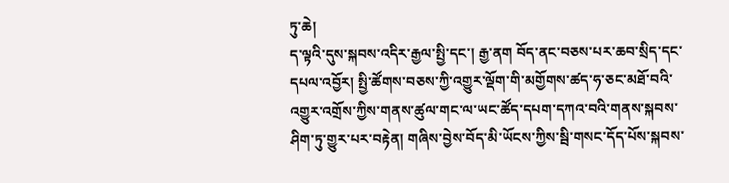ཏུ་ཆེ།
ད་ལྟའི་དུས་སྐབས་འདིར་རྒྱལ་སྤྱི་དང་། རྒྱ་ནག བོད་ནང་བཅས་པར་ཆབ་སྲིད་དང་དཔལ་འབྱོར། སྤྱི་ཚོགས་བཅས་ཀྱི་འགྱུར་ལྡོག་གི་མགྱོགས་ཚད་ཧ་ཅང་མཐོ་བའི་འགྱུར་འགྲོས་ཀྱིས་གནས་ཚུལ་གང་ལ་ཡང་ཚོད་དཔག་དཀའ་བའི་གནས་སྐབས་ཤིག་ཏུ་གྱུར་པར་བརྟེན། གཞིས་བྱེས་བོད་མི་ཡོངས་ཀྱིས་སྦི་གསང་དོད་པོས་སྐབས་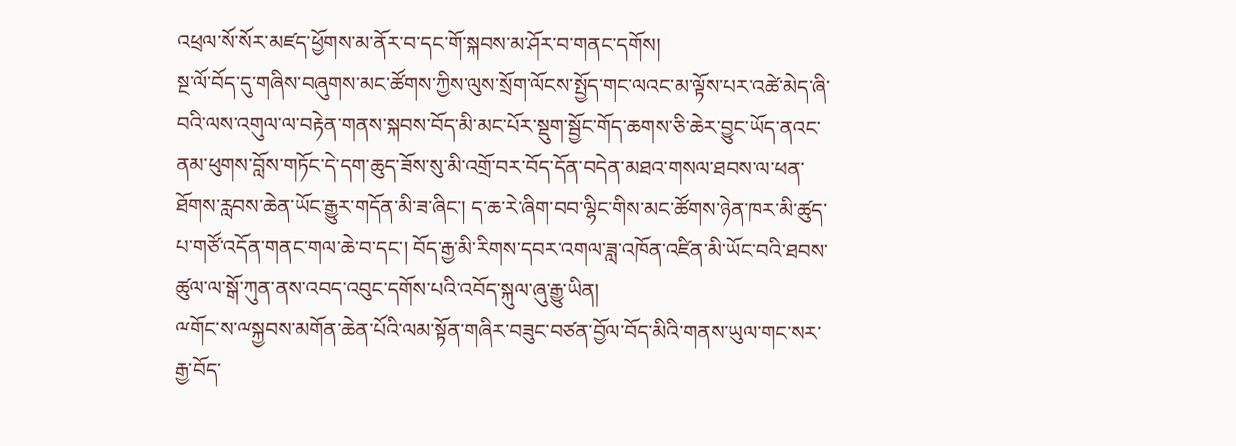འཕྲལ་སོ་སོར་མཛད་ཕྱོགས་མ་ནོར་བ་དང་གོ་སྐབས་མ་ཤོར་བ་གནང་དགོས།
སྔ་ལོ་བོད་དུ་གཞིས་བཞུགས་མང་ཚོགས་ཀྱིས་ལུས་སྲོག་ལོངས་སྤྱོད་གང་ལའང་མ་ལྟོས་པར་འཚེ་མེད་ཞི་བའི་ལས་འགུལ་ལ་བརྟེན་གནས་སྐབས་བོད་མི་མང་པོར་སྡུག་སྦྱོང་གོད་ཆགས་ཅི་ཆེར་བྱུང་ཡོད་ནའང་ནམ་ཕུགས་བློས་གཏོང་དེ་དག་ཆུད་ཟོས་སུ་མི་འགྲོ་བར་བོད་དོན་བདེན་མཐའ་གསལ་ཐབས་ལ་ཕན་ཐོགས་རླབས་ཆེན་ཡོང་རྒྱུར་གདོན་མི་ཟ་ཞིང་། ད་ཆ་རེ་ཞིག་བབ་ལྷིང་གིས་མང་ཚོགས་ཉེན་ཁར་མི་ཚུད་པ་གཙོ་འདོན་གནང་གལ་ཆེ་བ་དང་། བོད་རྒྱ་མི་རིགས་དབར་འགལ་ཟླ་འཁོན་འཛིན་མི་ཡོང་བའི་ཐབས་ཚུལ་ལ་སྒོ་ཀུན་ནས་འབད་འབུང་དགོས་པའི་འབོད་སྐུལ་ཞུ་རྒྱུ་ཡིན།
ྋགོང་ས་ྋསྐྱབས་མགོན་ཆེན་པོའི་ལམ་སྟོན་གཞིར་བཟུང་བཙན་བྱོལ་བོད་མིའི་གནས་ཡུལ་གང་སར་རྒྱ་བོད་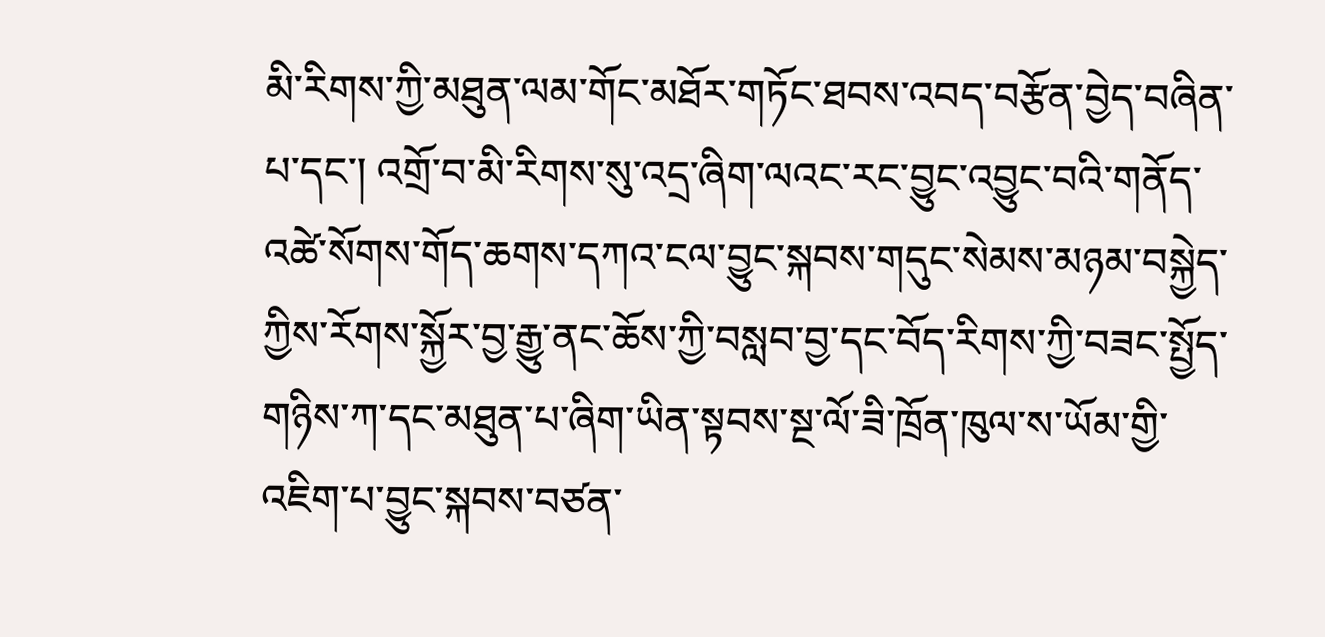མི་རིགས་ཀྱི་མཐུན་ལམ་གོང་མཐོར་གཏོང་ཐབས་འབད་བརྩོན་བྱེད་བཞིན་པ་དང་། འགྲོ་བ་མི་རིགས་སུ་འདྲ་ཞིག་ལའང་རང་བྱུང་འབྱུང་བའི་གནོད་འཚེ་སོགས་གོད་ཆགས་དཀའ་ངལ་བྱུང་སྐབས་གདུང་སེམས་མཉམ་བསྐྱེད་ཀྱིས་རོགས་སྐྱོར་བྱ་རྒྱུ་ནང་ཆོས་ཀྱི་བསླབ་བྱ་དང་བོད་རིགས་ཀྱི་བཟང་སྤྱོད་གཉིས་ཀ་དང་མཐུན་པ་ཞིག་ཡིན་སྟབས་སྔ་ལོ་ཟི་ཁྲོན་ཁུལ་ས་ཡོམ་གྱི་འཇིག་པ་བྱུང་སྐབས་བཙན་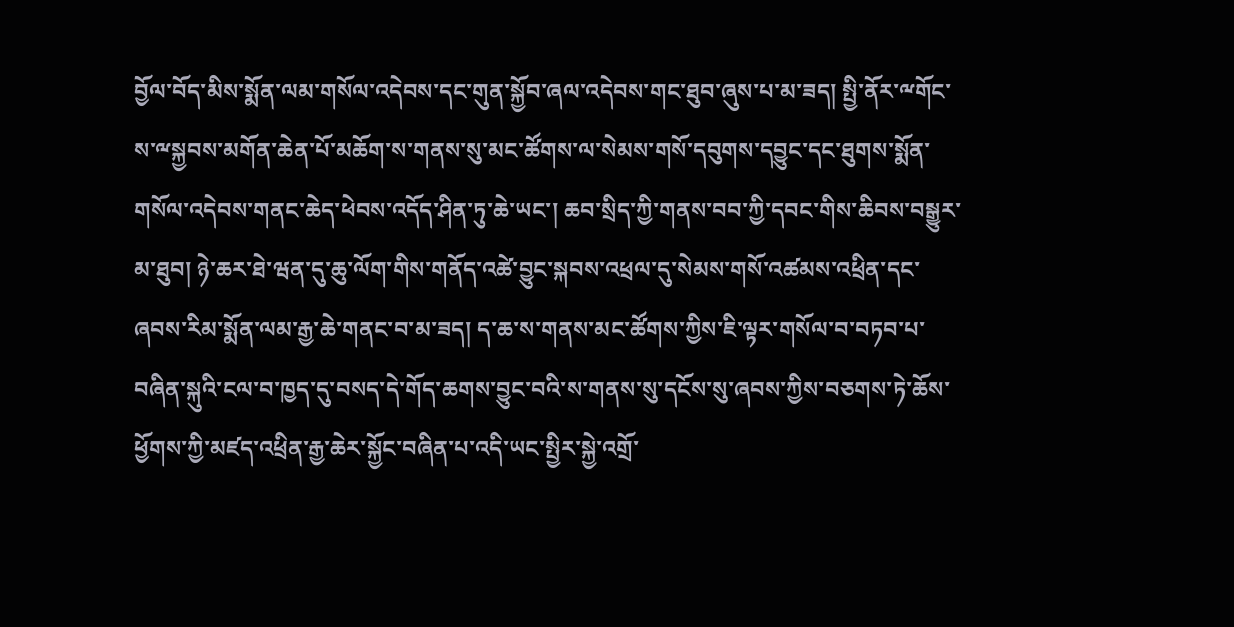བྱོལ་བོད་མིས་སྨོན་ལམ་གསོལ་འདེབས་དང་གུན་སྐྱོབ་ཞལ་འདེབས་གང་ཐུབ་ཞུས་པ་མ་ཟད། སྤྱི་ནོར་ྋགོང་ས་ྋསྐྱབས་མགོན་ཆེན་པོ་མཆོག་ས་གནས་སུ་མང་ཚོགས་ལ་སེམས་གསོ་དབུགས་དབྱུང་དང་ཐུགས་སྨོན་གསོལ་འདེབས་གནང་ཆེད་ཕེབས་འདོད་ཤིན་ཏུ་ཆེ་ཡང་། ཆབ་སྲིད་ཀྱི་གནས་བབ་ཀྱི་དབང་གིས་ཆིབས་བསྒྱུར་མ་ཐུབ། ཉེ་ཆར་ཐེ་ཝན་དུ་ཆུ་ལོག་གིས་གནོད་འཚེ་བྱུང་སྐབས་འཕྲལ་དུ་སེམས་གསོ་འཚམས་འཕྲིན་དང་ཞབས་རིམ་སྨོན་ལམ་རྒྱ་ཆེ་གནང་བ་མ་ཟད། ད་ཆ་ས་གནས་མང་ཚོགས་ཀྱིས་ཇི་ལྟར་གསོལ་བ་བཏབ་པ་བཞིན་སྐུའི་ངལ་བ་ཁྱད་དུ་བསད་དེ་གོད་ཆགས་བྱུང་བའི་ས་གནས་སུ་དངོས་སུ་ཞབས་ཀྱིས་བཅགས་ཏེ་ཆོས་ཕྱོགས་ཀྱི་མཛད་འཕྲིན་རྒྱ་ཆེར་སྐྱོང་བཞིན་པ་འདི་ཡང་སྤྱིར་སྐྱེ་འགྲོ་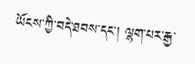ཡོངས་ཀྱི་བདེ་ཐབས་དང་། ལྷག་པར་རྒྱ་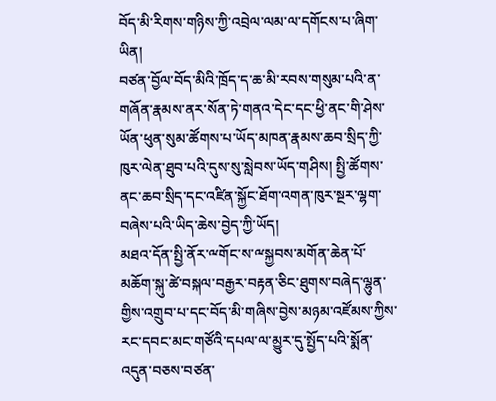བོད་མི་རིགས་གཉིས་ཀྱི་འབྲེལ་ལམ་ལ་དགོངས་པ་ཞིག་ཡིན།
བཙན་བྱོལ་བོད་མིའི་ཁྲོད་ད་ཆ་མི་རབས་གསུམ་པའི་ན་གཞོན་རྣམས་ནར་སོན་ཏེ་གནའ་དེང་དང་ཕྱི་ནང་གི་ཤེས་ཡོན་ཕུན་སུམ་ཚོགས་པ་ཡོད་མཁན་རྣམས་ཆབ་སྲིད་ཀྱི་ཁུར་ལེན་ཐུབ་པའི་དུས་སུ་སླེབས་ཡོད་གཤིས། སྤྱི་ཚོགས་ནང་ཆབ་སྲིད་དང་འཛིན་སྐྱོང་ཐོག་འགན་ཁུར་སྔར་ལྷག་བཞེས་པའི་ཡིད་ཆེས་བྱེད་ཀྱི་ཡོད།
མཐའ་དོན་སྤྱི་ནོར་ྋགོང་ས་ྋསྐྱབས་མགོན་ཆེན་པོ་མཆོག་སྐུ་ཚེ་བསྐལ་བརྒྱར་བརྟན་ཅིང་ཐུགས་བཞེད་ལྷུན་གྱིས་འགྲུབ་པ་དང་བོད་མི་གཞིས་བྱེས་མཉམ་འཛོམས་ཀྱིས་རང་དབང་མང་གཙོའི་དཔལ་ལ་མྱུར་དུ་སྤྱོད་པའི་སྨོན་འདུན་བཅས་བཙན་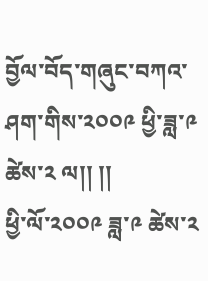བྱོལ་བོད་གཞུང་བཀའ་ཤག་གིས་༢༠༠༩ ཕྱི་ཟླ་༩ ཚེས་༢ ལ།། །།
ཕྱི་ལོ་༢༠༠༩ ཟླ་༩ ཚེས་༢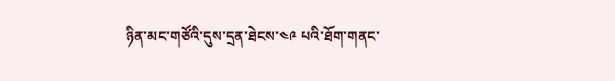ཉིན་མང་གཙོའི་དུས་དྲན་ཐེངས་༤༩ པའི་ཐོག་གནང་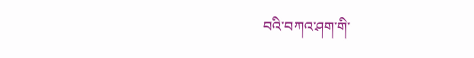བའི་བཀའ་ཤག་གི་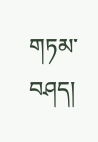གཏམ་བཤད།